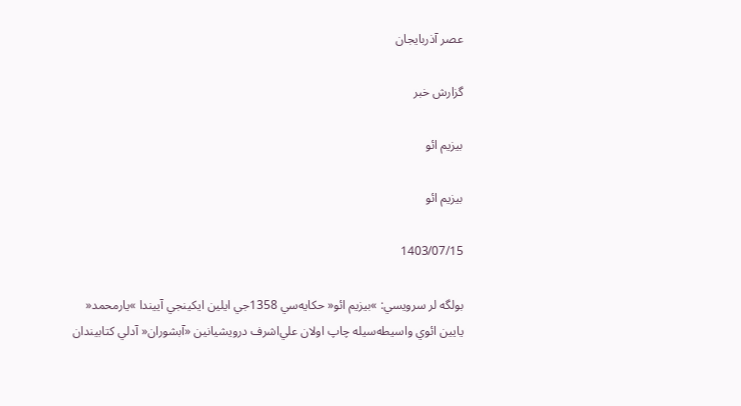عصر آذربایجان

گزارش خبر

بيزيم ائو

بيزيم ائو

1403/07/15

بولگه لر سرويسي: »بيزيم ائو« حکايه‌سي 1358جي ايلين ايکينجي آييندا »يارمحمد« يايين ائوي واسيطه‌سيله چاپ اولان علي‌اشرف درويشيانين «آبشوران« آدلي کتابيندان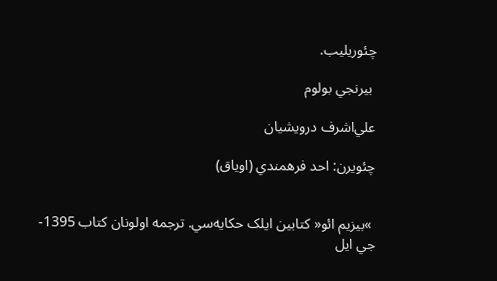چئوريليب.

 بيرنجي بولوم

علي‌اشرف درويشيان

چئويرن: احد فرهمندي (اوياق)


 »بيزيم ائو« کتابين ايلک حکايه‌سي‌. ترجمه اولونان کتاب 1395-جي ايل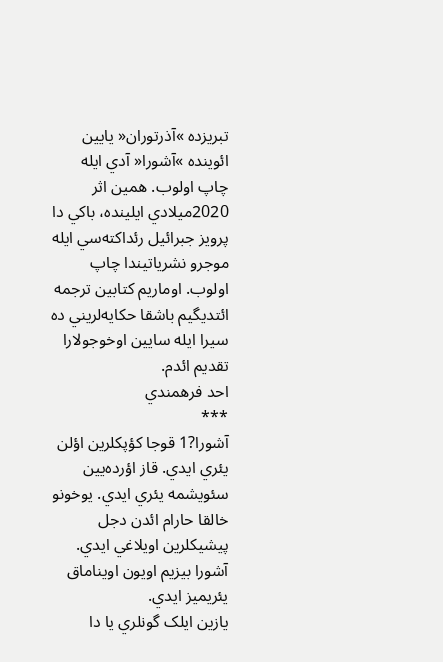تبريزده »آذرتوران« يايين ائوينده »آشورا« آدي ايله چاپ اولوب. همين اثر 2020ميلادي ايلينده، باکي دا پرويز جبرائيل رئداکته‌سي ايله موجرو نشرياتيندا چاپ اولوب. اوماريم کتابين ترجمه ائتديگيم باشقا حکايه‌لريني ده سيرا ايله سايين اوخوجولارا تقديم ائدم.
احد فرهمندي
***
آشورا?1 قوجا کؤپکلرين اؤلن يئري ايدي. قاز اؤرده‌يين سئويشمه يئري ايدي. يوخونو خالقا حارام ائد‌ن دجل پيشيکلرين اويلاغي ايدي.
آشورا بيزيم اويون اويناماق يئريميز ايدي.
يازين ايلک گونلري يا دا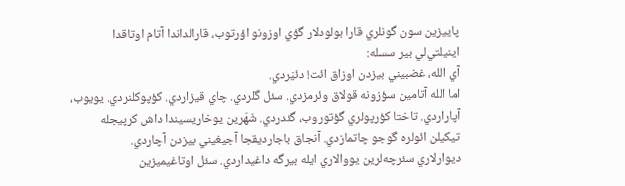پاييزين سون گونلري قارا بولودلار گؤي اوزونو اؤرتوب، قارالداندا آتام اوتاقدا اينيلتي‌لي بير سسله:
آي الله، غضبيني بيزدن اوزاق ائت! دئيَردي.
اما الله آتامين سؤزونه قولاق وئرمزدي. سئل گلردي. چاي قيزاردي. کؤپوکلنردي. يويوب، آپاراردي. تاختا کؤرپولري گؤتوروب، گئدردي. شَهَرين يوخاريسيندا داش کرپيجله تيکيلن ائولره گوجو چاتمازدي. آنجاق باجارديقجا آجيغيني بيزدن آچاردي.
ديوارلاري سئرچه‌لرين يووالاري ايله بيرگه داغيداردي. سئل اوتاغيميزين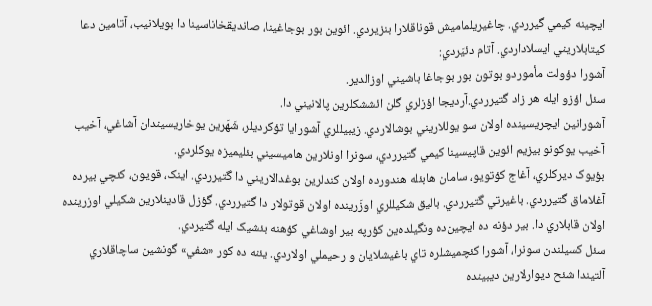ايچينه کيمي گيرردي. چاغيريلماميش قوناقلارا بنزيردي. ائوين بور بوجاغينا، صانديقخاناسينا دا بويلانيب، آتامين دعا کيتابلاريني ايسلاداردي. آتام دئيَردي:
آشورا دؤولت مأموردو بوتون بور بوجاغا باشيني اوزالدير.
سئل اؤزو ايله هر زاد گتيرردي.آرديجا اؤزلري گلن ائششکلرين پالانيني دا.
آشورانين ايچريسينده اولان سو يوللاريني بوشالاردي. زيبيللري آشورايا تؤکرديلر، شَهَرين يوخاريسيندان آشاغي، آخيب آخيب يوکونو بيزيم ائوين قاپيسينا کيمي گتيرردي، سونرا اونلارين هاميسيني بئليميزه يوکلردي.
بؤيوک ديرکلري، آغاج کؤتويو، سامان هابئله هندورده اولان کندلرين بوغدالاريني دا گتيرردي. اينک، قويون، کئچي بيرده آغلاماق گتيرردي. باغيرتي گتيرردي. باليق شکيللري اوزَرينده اولان قوتولار دا گتيرردي. گؤزل قادينلارين شکيلي اوزرينده اولان قابلاري دا. بير دؤنه ده ايچين‌ده ونگيلده‌ين کؤرپه بير اوشاغي کؤهنه بئشيک ايله گتيردي.
سئل کسيلندن سونرا، آشورا کئچميشلره تاي باغيشلايان و رحيملي اولاردي. يئنه ده کور «شفي» گونشين ساچاقلاري آلتيندا شئح ديوارلارين ديبينده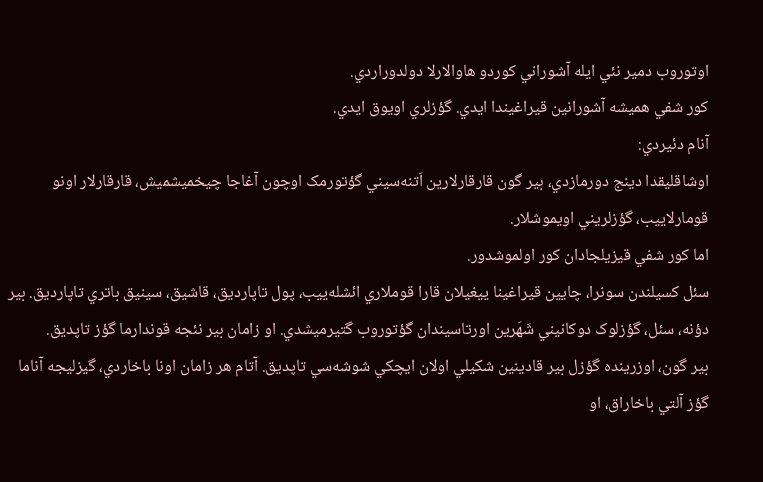اوتوروب دمير نئي ايله آشوراني کوردو هاوالارلا دولدوراردي.
کور شفي هميشه آشورانين قيراغيندا ايدي. گؤزلري اويوق ايدي.
آنام دئيردي:
اوشاقليقدا دينج دورمازدي، بير گون قارقارلارين اَتنه‌سيني گؤتورمک اوچون آغاجا چيخميشميش، قارقارلار اونو قومارلاييب، گؤزلريني اويموشلار.
اما کور شفي قيزيلجادان کور اولموشدور.
سئل کسيلندن سونرا، چايين قيراغينا ييغيلان قارا قوملاري ائشله‌ييب، پول تاپارديق، قاشيق، سينيق باتري تاپارديق. بير دؤنه، سئل، گؤزلوک دوکانيني شَهَرين اورتاسيندان گؤتوروب گتيرميشدي. او زامان بير نئجه قوندارما گؤز تاپديق.
بير گون، اوزرينده گؤزل بير قادينين شکيلي اولان ايچکي شوشه‌سي تاپديق. آتام هر زامان اونا باخاردي، گيزليجه آناما گؤز آلتي باخاراق، او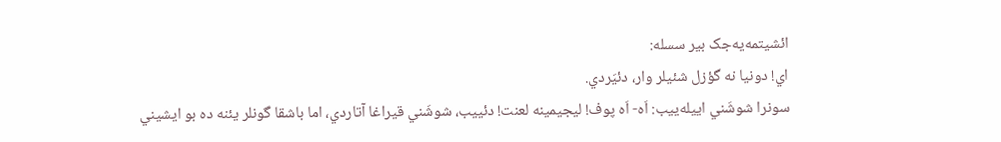ائشيتمه‌يه‌جک بير سسله:
اي! دونيا نه گؤزل شئيلر وار، دئيَردي.
سونرا شوشَني اييله‌ييب: اَه- اَه پوف! ليجيمينه لعنت! دئييب، شوشَني قيراغا آتاردي، اما باشقا گونلر يئنه ده بو ايشيني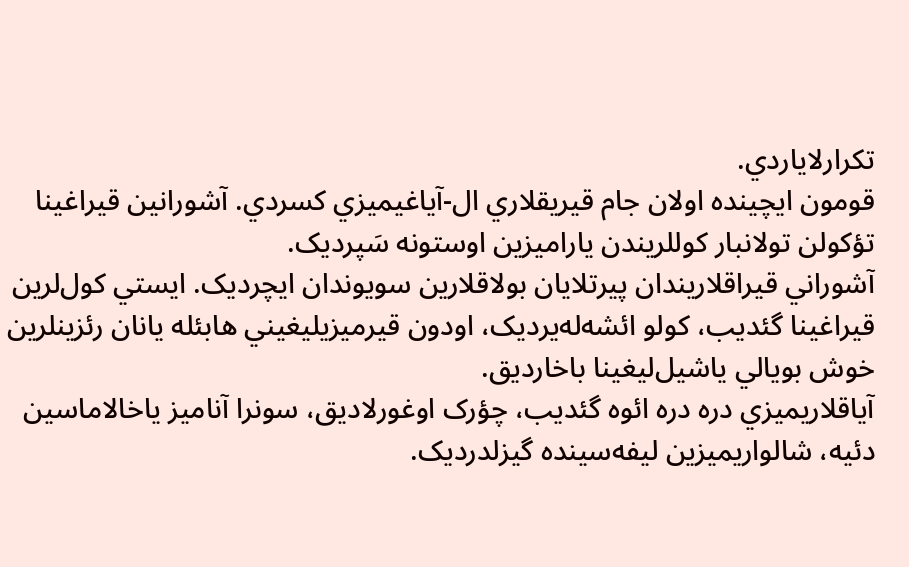تکرارلاياردي.
قومون ايچينده اولان جام قيريقلاري ال-آياغيميزي کسردي. آشورانين قيراغينا تؤکولن تولانبار کوللريندن ياراميزين اوستونه سَپرديک.
آشوراني قيراقلاريندان پيرتلايان بولاقلارين سويوندان ايچرديک. ايستي کول‌لرين قيراغينا گئديب، کولو ائشه‌له‌يرديک، اودون قيرميزيليغيني هابئله يانان رئزينلرين خوش بويالي ياشيل‌ليغينا باخارديق.
آياقلاريميزي دره دره ائوه گئديب، چؤرک اوغورلاديق، سونرا آناميز ياخالاماسين دئيه، شالواريميزين ليفه‌سينده گيزلدرديک.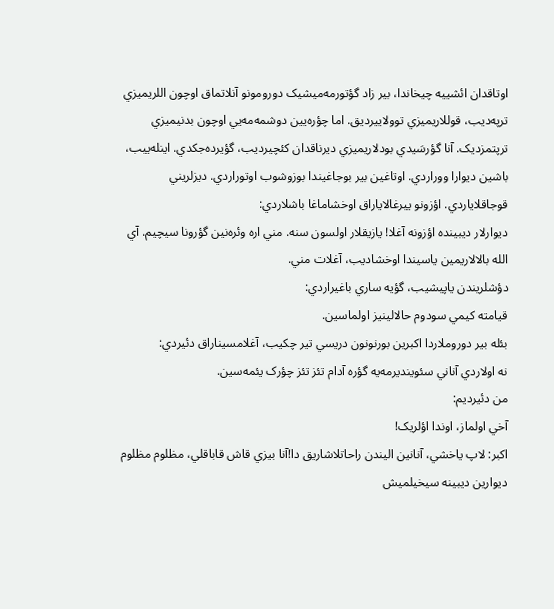اوتاقدان ائشييه چيخاندا، بير زاد گؤتورمه‌ميشيک دورومونو آنلاتماق اوچون اللريميزي ترپه‌ديب، قوللاريميزي توولاييرديق. اما چؤره‌يين دوشمه‌مه‌يي اوچون بد‌نيميزي ترپتمزديک. آنا گؤرسَيدي بودلاريميزي ديرناقدان کئچيرديب، گؤيرده‌جکدي. اينله‌ييب، باشين ديوارا ووراردي. اوتاغين بير بوجاغيندا بوزوشوب اوتوراردي. ديزلريني قوجاقلاياردي. اؤزونو ييرغالاياراق اوخشاماغا باشلاردي:
ديوارلار ديبينده اؤزونه آغلا! يازيقلار اولسون سنه. مني اره وئره‌نين گؤرونا سيچيم. آي الله بالالاريمين ياسيندا اوخشاديب، آغلات مني.
دؤشلريندن ياپيشيب، گؤيه ساري باغيراردي:
قيامته کيمي سودوم حالالينيز اولماسين.
بئله بير دوروملاردا اکبرين بورنونون دريسي تير چکيب، آغلامسيناراق دئيردي:
نه اولاردي آناني سئوينديرمه‌يه گؤره آدام تئز تئز چؤرک يئمه‌سين.
من دئيرديم:
آخي اولماز، اوندا اؤلريک!
اکبر: لاپ ياخشي، آنانين اليندن راحاتلاشاريق دا!آنا بيزي قاش قاباقلي، مظلوم مظلوم ديوارين ديبينه سيخيلميش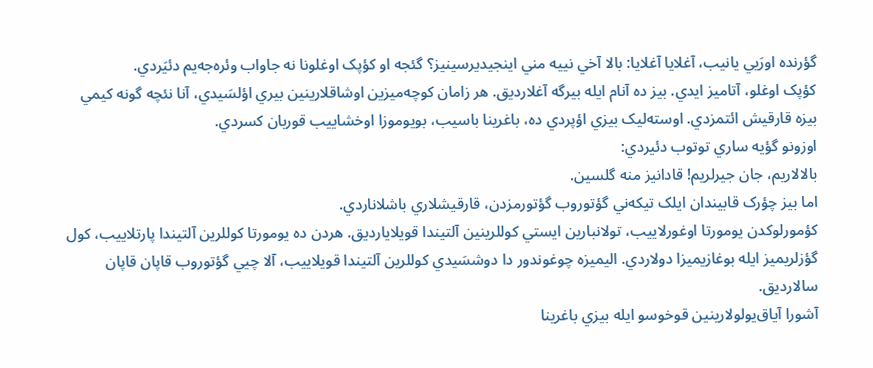گؤر‌نده اورَيي يانيب، آغلايا آغلايا: بالا آخي نييه مني اينجيديرسينيز؟ گئجه او کؤپک اوغلونا نه جاواب وئره‌جه‌يم دئيَردي.
کؤپک اوغلو، آتاميز ايدي. بيز ده آنام ايله بيرگه آغلارديق. هر زامان کوچه‌ميزين اوشاقلارينين بيري اؤلسَيدي، آنا نئچه گونه کيمي بيزه قارقيش ائتمزدي. اوسته‌ليک بيزي اؤپردي ده، باغرينا باسيب، بويوموزا اوخشاييب قوربان کسردي.
اوزونو گؤيه ساري توتوب دئيردي:
بالالاريم، جان جيرلريم! قادانيز منه گلسين.
اما بيز چؤرک قابيندان ايلک تيکه‌ني گؤتوروب گؤتورمزدن، قارقيشلاري باشلاناردي.
کؤمورلوکدن يومورتا اوغورلاييب، تولانبارين ايستي کوللرينين آلتيندا قويلايارديق. هردن ده يومورتا کوللرين آلتيندا پارتلاييب، کول گؤزلريميز ايله بوغازيميزا دولاردي. اليميزه چوغوندور دا دوشسَيدي کوللرين آلتيندا قويلاييب، آلا چيي گؤتوروب قاپان قاپان سالارديق.
آشورا آياق‌يولولارينين قوخوسو ايله بيزي باغرينا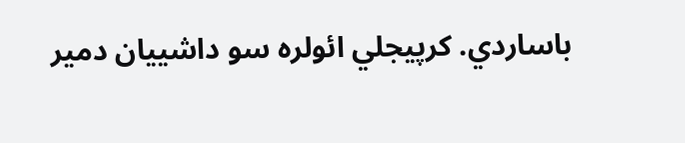باساردي. کرپيجلي ائولره سو داشييان دمير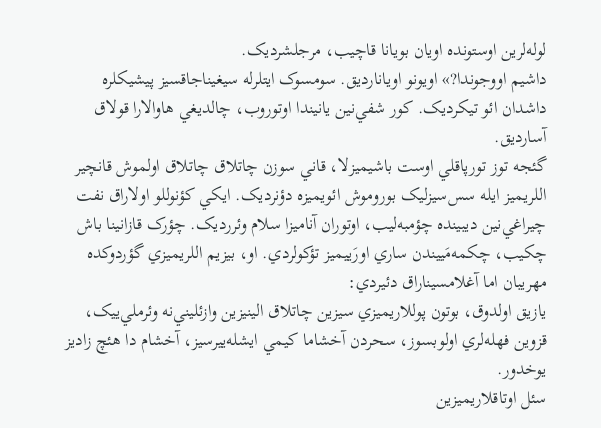لوله‌لرين اوستونده اويان بويانا قاچيب، مرجلشرديک.
داشيم اووجوندا?» اويونو اويانارديق. سومسوک ايتلرله سيغيناجاقسيز پيشيکلره داشدان ائو تيکرديک. کور شفي‌نين يانيندا اوتوروب، چالديغي هاوالارا قولاق آسارديق.
گئجه توز تورپاقلي اوست باشيميزلا، قاني سوز‌ن چاتلاق چاتلاق اولموش قانچير اللريميز ايله سس‌سيزليک بوروموش ائويميزه دؤنرديک. ايکي کؤنوللو اولاراق نفت چيراغي‌نين ديبينده چؤمبه‌ليب، اوتوران آناميزا سلام وئررديک. چؤرک قازانينا باش چکيب، چکمه‌مَييندن ساري اورَييميز تؤکولردي. او، بيزيم اللريميزي گؤردوکده مهريبان اما آغلامسيناراق دئيردي:
يازيق اولدوق، بوتون پوللاريميزي سيزين چاتلاق الينيزين وازئليني‌نه وئرملي‌ييک، قزوين فهله‌لري اولوبسوز، سحردن آخشاما کيمي ايشله‌ييرسيز، آخشام دا هئچ زاديز يوخدور.
سئل اوتاقلاريميزين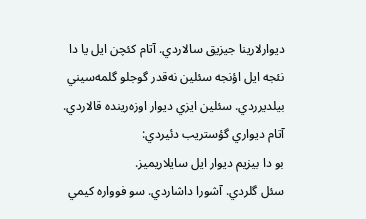ديوارلارينا جيزيق سالاردي. آتام کئچن ايل يا دا نئجه ايل اؤنجه سئلين نه‌قدر گوجلو گلمه‌سيني بيلديرردي. سئلين ايزي ديوار اوزه‌رينده قالاردي. آتام ديواري گؤستريب دئيردي:
بو دا بيزيم ديوار ايل سايلاريميز.
سئل گلردي. آشورا داشاردي. سو فوواره کيمي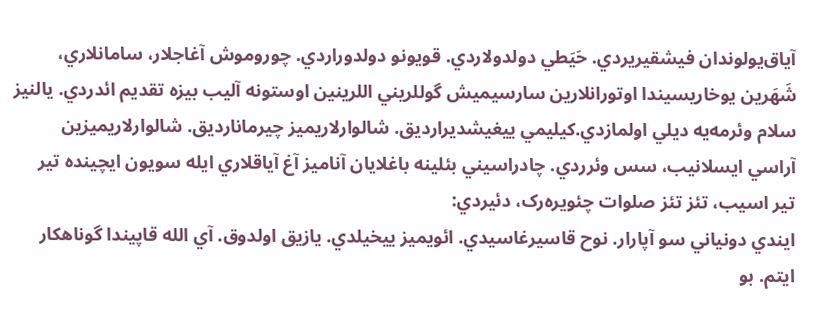آياق‌يولوندان فيشقيريردي. حَيَطي دولدولاردي. قويونو دولدوراردي. چوروموش آغاجلار، سامانلاري، شَهَرين يوخاريسيندا اوتورانلارين سارسيميش گوللريني اللرينين اوستونه آليب بيزه تقديم ائدردي. يالنيز سلام وئرمه‌يه ديلي اولمازدي.کيليمي ييغيشديرارديق. شالوارلاريميز چيرمانارديق. شالوارلاريميزين آراسي ايسلانيب، سس وئرردي. چادراسيني بئلينه باغلايان آناميز آغ آياقلاري ايله سويون ايچينده تير تير اسيب، تئز تئز صلوات چئويره‌رک، دئيردي:
ايندي دونياني سو آپارار. نوح قاسيرغاسيدي. ائويميز ييخيلدي. يازيق اولدوق. آي الله قاپيندا گوناهکار ايتم. بو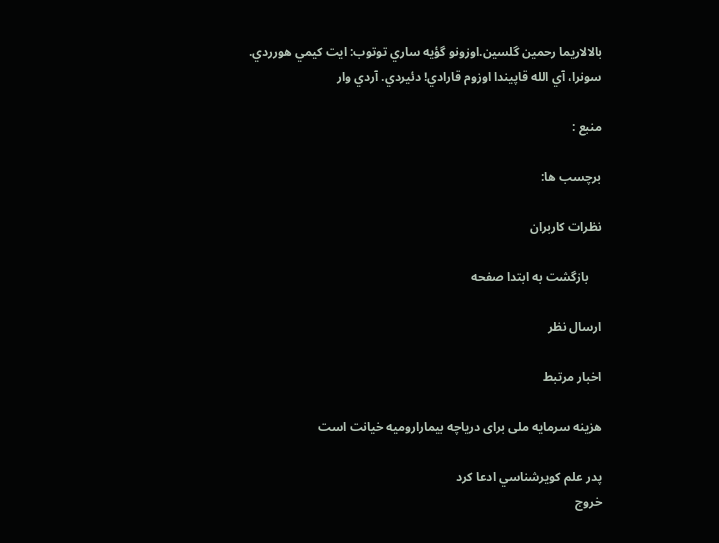بالالاريما رحمين گلسين.اوزونو گؤيه ساري توتوب: ايت کيمي هورردي. سونرا، آي الله قاپيندا اوزوم قارادي! دئيردي. آردي وار

منبع :

برچسب ها:

نظرات کاربران

    بازگشت به ابتدا صفحه

ارسال نظر

اخبار مرتبط

هزینه سرمایه ملی برای دریاچه ‌بیمارارومیه خیانت است

پدر علم کويرشناسي ادعا كرد
خروج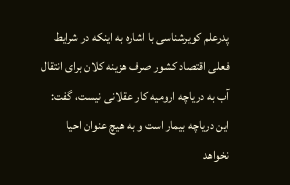پدرعلم کویرشناسی با اشاره به اینکه در شرایط فعلی اقتصاد کشور صرف هزینه کلان برای انتقال آب به دریاچه ارومیه کار عقلانی نیست، گفت: این دریاچه بیمار است و به هیچ عنوان احیا نخواهد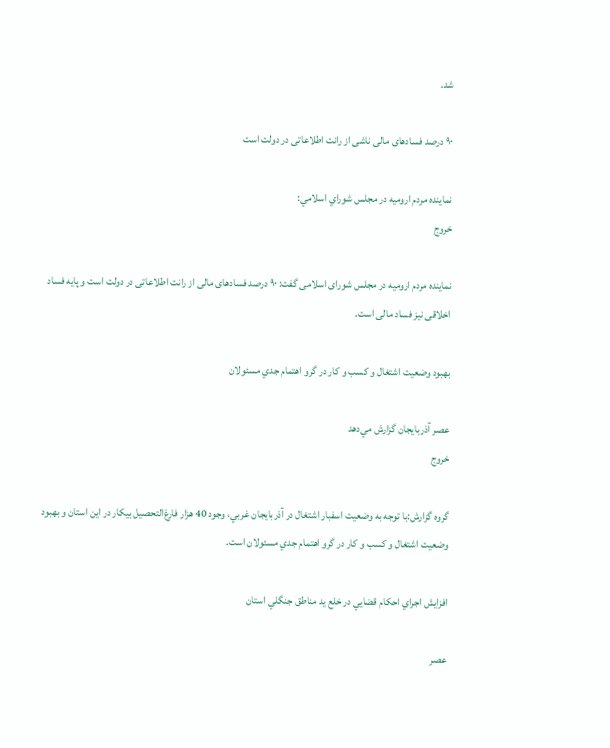شد.

۹۰ درصد فسادهای مالی ناشی از رانت اطلاعاتی در دولت است

نماينده مردم اروميه در مجلس شوراي اسلامي:
خروج

نماینده مردم ارومیه در مجلس شورای اسلامی گفت: ۹۰ درصد فسادهای مالی از رانت اطلاعاتی در دولت است و پایه فساد اخلاقی نیز فساد مالی است.

بهبود وضعيت اشتغال و کسب و کار در گرو اهتمام جدي مسئولان

عصر آذربایجان گزارش مي‌دهد
خروج

گروه گزارش:با توجه به وضعيت اسفبار اشتغال در آذربايجان غربي، وجود 40 هزار فارغ‌التحصيل بيکار در اين استان و بهبود وضعيت اشتغال و کسب و کار در گرو اهتمام جدي مسئولان است.

افزايش اجراي احکام قضايي در خلع يد مناطق جنگلي استان

عصر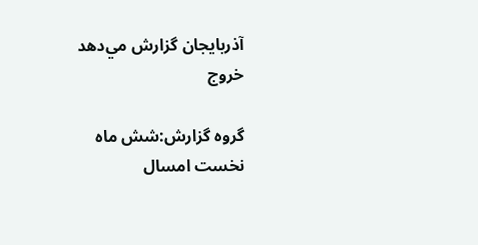آذربایجان گزارش مي‌دهد
خروج

گروه گزارش:شش ماه نخست امسال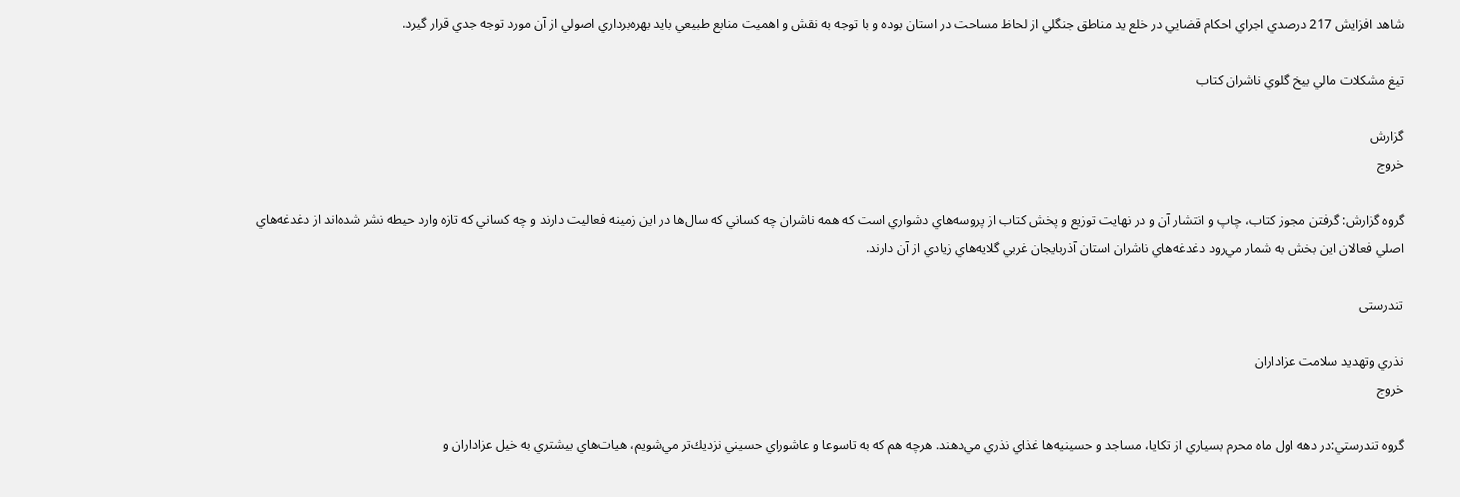شاهد افزايش 217 درصدي اجراي احکام قضايي در خلع يد مناطق جنگلي از لحاظ مساحت در استان بوده و با توجه به نقش و اهميت منابع طبيعي بايد بهره‌برداري اصولي از آن مورد توجه جدي قرار گيرد.

تيغ مشکلات مالي بيخ‌ گلوي ناشران کتاب

گزارش
خروج

گروه گزارش: گرفتن مجوز کتاب، چاپ و انتشار آن و در ‌‌نهايت توزيع و پخش کتاب از پروسه‌هاي دشواري است که همه ناشران چه کساني که سال‌ها در اين زمينه فعاليت دارند و چه کساني که تازه وارد حيطه نشر شده‌اند از دغدغه‌هاي اصلي فعالان اين بخش به شمار مي‌رود دغدغه‌هاي ناشران استان آذربايجان غربي گلايه‌هاي زيادي از آن دارند.

تندرستی

نذري وتهديد سلامت عزاداران
خروج

گروه تندرستي:در دهه اول ماه محرم بسياري از تكايا، مساجد و حسينيه‌ها غذاي نذري مي‌دهند. هرچه هم كه به تاسوعا و عاشوراي حسيني نزديك‌تر مي‌شويم، هيات‌هاي بيشتري به خيل عزاداران و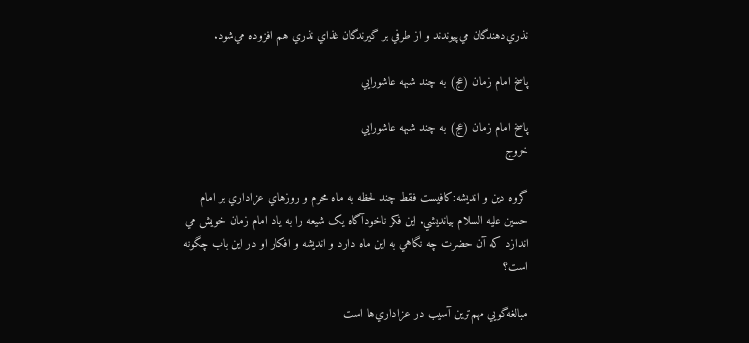نذري‌دهندگان مي‌پيوندند و از طرفي بر گيرندگان غذاي نذري هم افزوده مي‌شود.

پاسخ امام زمان (عج) به چند شبهه عاشورايي

پاسخ امام زمان (عج) به چند شبهه عاشورايي
خروج

گروه دين و انديشه:کافيست فقط چند لحظه به ماه محرم و روزهاي عزاداري بر امام حسين عليه السلام بيانديشي. اين فکر ناخودآگاه يک شيعه را به ياد امام زمان خويش مي اندازد که آن حضرت چه نگاهي به اين ماه دارد و انديشه و افکار او در اين باب چگونه است؟

مبالغه‌گويي مهم‌ترين آسيب در عزاداري‌ها است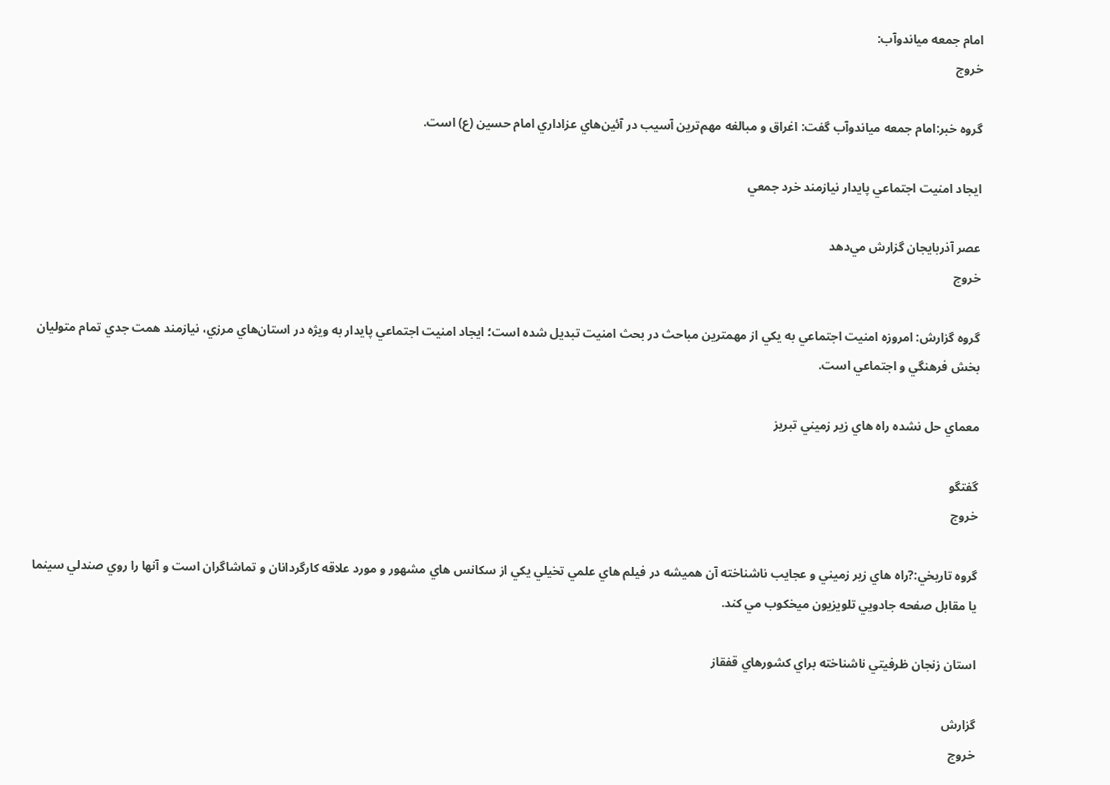امام جمعه مياندوآب:
خروج

گروه خبر:امام جمعه مياندوآب گفت: اغراق و مبالغه مهم‌ترين آسيب در آئين‌‌هاي عزاداري امام حسين (ع) است.

ايجاد امنيت اجتماعي پايدار نيازمند خرد جمعي

عصر آذربايجان گزارش مي‌دهد
خروج

گروه گزارش: امروزه امنيت اجتماعي به يکي از مهمترين مباحث در بحث امنيت تبديل شده است؛ ايجاد امنيت اجتماعي پايدار به ويژه در استان‌هاي مرزي، نيازمند همت جدي تمام متوليان بخش فرهنگي و اجتماعي است.

معماي حل نشده راه هاي زير زميني تبريز

گفتگو
خروج

گروه تاريخي:?راه هاي زير زميني و عجايب ناشناخته آن هميشه در فيلم هاي علمي تخيلي يکي از سکانس هاي مشهور و مورد علاقه کارگردانان و تماشاگران است و آنها را روي صندلي سينما يا مقابل صفحه جادويي تلويزيون ميخکوب مي کند.

استان زنجان ظرفيتي ناشناخته براي کشورهاي قفقاز

گزارش
خروج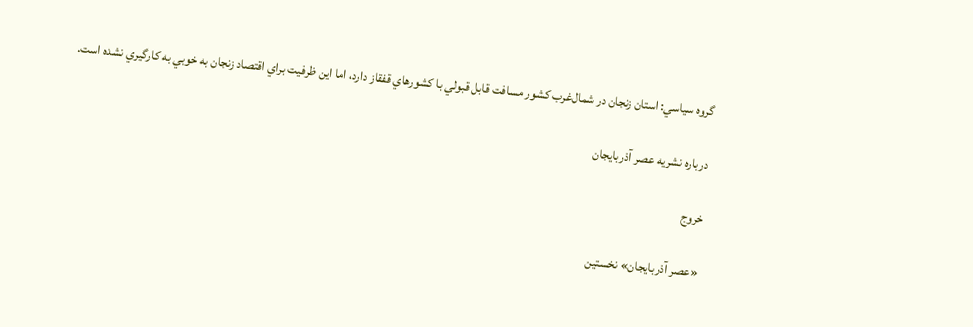گروه سياسي: استان زنجان در شمال‌غرب کشور مسافت قابل قبولي با کشورهاي قفقاز دارد، اما اين ظرفيت براي اقتصاد زنجان به خوبي به کارگيري نشده است.

درباره نشریه عصر آذربایجان

خروج

«عصر آذربایجان» نخستین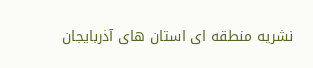نشریه منطقه ای استان های آذربایجان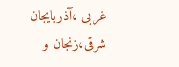غربی ،آذربایجان شرقی،زنجان و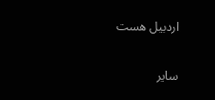اردبیل هست

سایر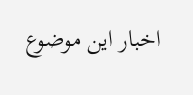اخبار این موضوع